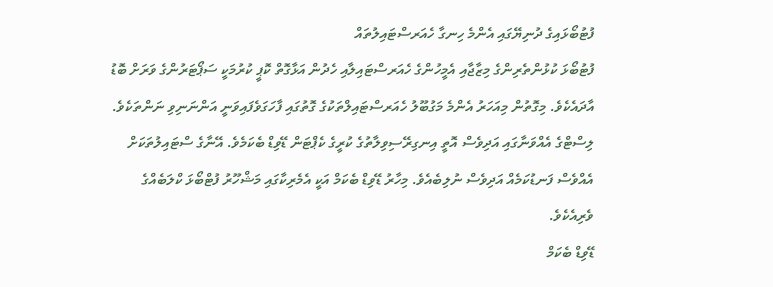ފުޓުބޯޅައިގެ ދުނިޔޭގައި އެންމެ ހިނގާ ހެއަރސްޓައިލުތައް
ފުޓުބޯޅަ ކުޅުންތެރިންގެ މިޒާޖާއި އެމީހުންގެ ހެއަރސްޓައިލާއި ހެދުން އަޅާގޮތް ކޮޕީ ކުރުމަކީ ސަޕޯޓަރުންގެ ވަރަށް ބޮޑު އާދައެކެވެ. މިގޮތުން މިއަހަރު އެންމެ މަގުބޫލު ހެއަރސްޓައިލްތަކުގެ ގޮތުގައި ފާހަގަވެފައިވަނީ އަންނަނިވި ނަންތަކެވެ.
ލިސްޓްގެ އެއްވަނާގައި އަދިވެސް އޮތީ އިނގިރޭސިވިލާތުގެ ކުރީގެ ކެޕްޓަން ޑޭވިޑް ބެކަމެވެ. އޭނާގެ ސްޓައިލުތަކަށް އެއްވެސް ފަނޑުކަމެއް އަދިވެސް ނުލިބެއެވެ. މިހާރު ޑޭވިޑް ބެކަމް އަކީ އެމެރިކާގައި މަޝްހޫރު ފުޓްބޯޅަ ކްލަބެއްގެ ވެރިއެކެވެ.
ޑޭވިޑް ބެކަމް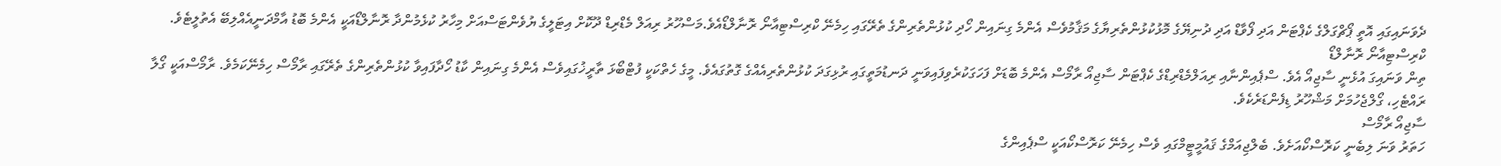ދެވަނައިގައި އޮތީ ޕޯޗްގަލްގެ ކެޕްޓަން އަދި ފޯވާޑް އަދި ދުނިޔޭގެ މޮޅުކުޅުންތެރިޔާގެ މަޤާމުވެސް އެންމެ ގިނައިން ހޯދި ކުޅުންތެރިންގެ ތެރޭގައި ހިމެނޭ ކްރިސްޓިއާނޯ ރޮނާލްޑޯއެވެ.މަސްހޫރު ރިއަލް މެޑްރިޑް ދޫކޮށް އިޓަލީގެ ޔުވެންޓަސްއަށް މިހާރު ކުޅެމުންދާ ރޮނާލްޑޯއަކީ އެންމެ ބޮޑު އާމްދަނީއެއްލިބޭ އެތުލީޓެވެ.
ކްރިސްޓިއާނޯ ރޮނާލްޑޯ
ތިން ވަނައިގަ އުޅެނީ ސާޖިއޯ އެވެ. ސްޕެއިންނާއި ރިއަލްމެޑްރިޑްގެ ކެޕްޓަން ސާޖިއޯ ރާމޯސް އެންމެ ބޮޑަށް ފަހަގަކުރެވިފައިވަނީ ދަނޑުމަތީގައި ރުޅިގަދަ ކުޅުންތެރިއެއްގެ ގޮތުގައެވެ. މީގެ ހެތްކަކީ ފުޓްބޯޅަ ތާރީޚުގައިވެސް އެންމެ ގިނައިން ކާޑު ހޯދާފައިވާ ކުޅުންތެރިންގެ ތެރޭގައި ރާމޯސް ހިމެނޭކަމެވެ. ރާމޯސްއަކީ ގޯލާ ރައްޓެހި، ގޯލްޖެހުމަށް މަޝްހޫރު ޑިފެންޑަރެކެވެ.
ސާޖިއޯ ރާމޯސް
ހަތަރު ވަނަ ލިބެނީ ކަރޮސްކޯއަށެވެ. ބެލްޖިއަމްގެ ޤައުމީޓީމްގައި ވެސް ހިމެނޭ ކަރޮސްކޯއަކީ ސްޕެއިންގެ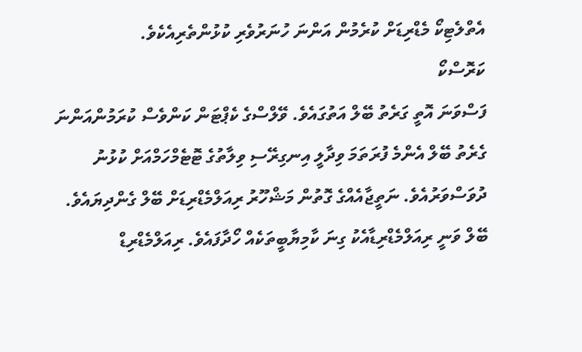އެތްލެޓިކޯ މެޑްރިޑަށް ކުރެމުން އަންނަ ހުނަރުވެރި ކުޅުންތެރިއެކެވެ.
ކަރޮސްކޯ
ފަސްވަނަ އޮތީ ގަރެތު ބޭލް އަތުގައެވެ. ވޭލްސްގެ ކެޕްޓަން ކަންވެސް ކުރަމުންއަންނަ ގެރެތު ބޭލް އެންމެ ފުރަތަމަ ވިދާލީ އިނގިރޭސި ވިލާތުގެ ޓޮޓެމްހަމްއަށް ކުޅުނު ދުވަސްވަރުއެވެ. ނަތީޖާއެއްގެ ގޮތުން މަޝްހޫރު ރިއަލްމެޑްރިޑަށް ބޭލް ގެންދިޔައެވެ. ބޭލް ވަނީ ރިއަލްމެޑްރިޑާއެކު ގިނަ ކާމިޔާބީތަކެއް ހޯދާފައެވެ. ރިއަލްމެޑްރިޑް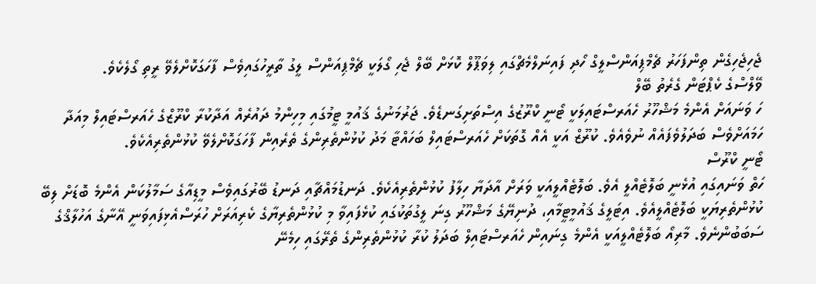ޖެހިޖެހިގެން ތިންފަހަރު ޗެމްޕިއަންސްލީގް ހޯދި ފައިނަލްމެޗްގައި ލިވަޕޫލް ކޮޅަށް ބޭލް ޖެހި ގޯލަކީ ޗެމްޕިއަންސް ލީގު ތާރީހުގައިވެސް ފާހަގަކޮށްލެވޭ ރީތި ގޯލެކެވެ.
ވޭލްސްގެ ކެޕްޓަން ގެރެތު ބޭލް
ހަ ވަނައަށް އެންމެ މަޝްހޫރު ހެއަރސްޓައިލަކީ ޓޯނީ ކްރޫޒުގެ އިސްތަށިގަނޑެވެ. ޖަރުމަނުގެ ޤައުމީ ޓީމުގައި މިހިންމު ދައުރެއް އަދާކުރާ ކްރޫޒްގެ ހެއަރސްޓައިލް މިއަދާ ހަމައަށްވެސް ބަދަލުވެފައެއް ނުވެއެވެ. ކުރޫޒް އަކީ އެއް ގޮތަކަށް ހެއަރސްޓައިލް ބަހައްޓާ މަދު ކުޅުންތެރިންގެ ތެރެއިން ފާހަގަކޮށްލެވޭ ކުޅުންތެރިއެކެވެ.
ޓޯނީ ކްރޫސް
ހަތް ވަނައިގައި އުޅެނީ ބަލޮޓެއްލީ އެވެ. ބަލޮޓެއްލީއަކީ ވަރަށް އާދަޔާ ހިލާފު ކުޅުންތެރިއެކެވެ. ދަނޑުމައްޗާއި ދަނޑު ބޭރުގައިވެސް މީޑިއާގެ ސަމާލުކަން އެންމެ ބޮޑަށް ލިބޭ ކުޅުންތެރިޔަކީ ބަލޮޓެއްލީއެވެ. އިޓަލީގެ ޤައުމީޓީމާއި، ދުނިޔޭގެ މަޝްހޫރު ގިނަ ލީގުތަކުގައި ކުޅެފައިވާ މި ކުޅުންތެރިޔާގެ ކެރިއަރަށް ހުރަސްއެޅިފައިވަނީ އޭނާގެ އަހުލާޤްގެ ސަބަބުންނެވެ. މާރިއޯ ބަލޮޓެއްލީއަކީ އެންމެ ގިނައިން ހެއަރސްޓައިލް ބަދަލު ކުރާ ކުޅުންތެރިންގެ ތެރޭގައި ހިމެނޭ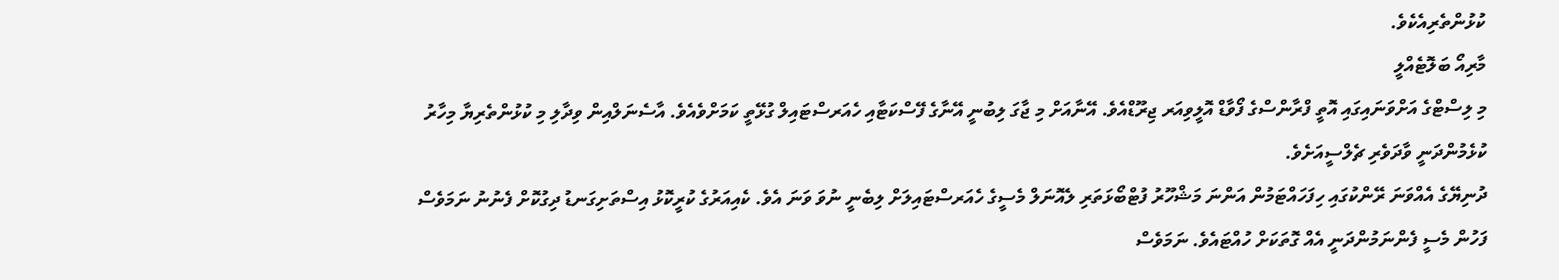ކުޅުންތެރިއެކެވެ.
މާރިއޯ ބަލޮޓެއްލީ
މި ލިސްޓްގެ އަށްވަނައިގައި އޮތީ ފްރާންސްގެ ފޯވާޑް އޮލީވިއަރ ޖިރޫޑްއެވެ. އޭނާއަށް މި ޖާގަ ލިބުނީ އޭނާގެ ފޭސްކަޓާއި ހެއަރސްޓައިލް ގުޅޭތީ ކަމަށްވެއެވެ. އާސެނަލްއިން ވިދާލި މި ކުޅުންތެރިޔާ މިހާރު ކުޅެމުންދަނީ ވާދަވެރި ޗެލްސީއަށެވެ.
ދުނިޔޭގެ އެއްވަނަ ރޭންކުގައި ހިފަހައްޓަމުން އަންނަ މަޝްހޫރު ފުޓްބޯޅަތަރި ލެއޮނަލް މެސީގެ ހެއަރސްޓައިލަށް ލިބެނީ ނުވަ ވަނަ އެވެ. ކެއިއަރުގެ ކުރީކޮޅު އިސްތަށިގަނޑު ދިގުކޮށް ފެނުނު ނަމަވެސް ފަހުން މެސީ ފެންނަމުންދަނީ އެއް ގޮތަކަށް ހުއްޓައެވެ. ނަމަވެސް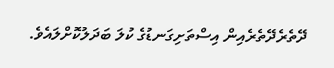ދޭތެރެދޭތެރެއިން އިސްތަށިގަނޑުގެ ކުލަ ބަދަލުކޮށްލައެވެ.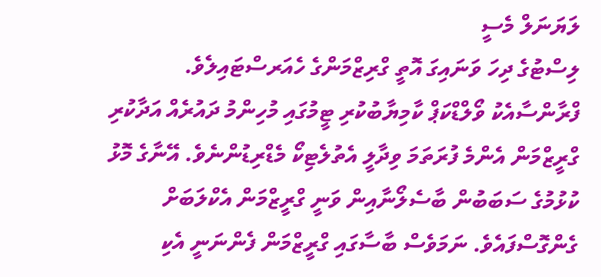ލަޔަނަލް މެސީ
ލިސްޓުގެ ދިހަ ވަނައިގަ އޮތީ ގްރިޒްމަންގެ ހެއަރސްޓައިލެވެ. ފްރާންސާއެކު ވޯލްޑްކަޕް ކާމިޔާބުކުރި ޓީމުގައި މުހިންމު ދައުރެއް އަދާކުރި ގްރީޒްމަން އެންމެ ފުރަތަމަ ވިދާލީ އެތުލެޓިކޯ މެޑްރިޑުންނެވެ. އޭނާގެ މޮޅު ކުޅުމުގެ ސަބަބުން ބާސެލޯނާއިން ވަނީ ގްރީޒްމަން އެކްލަބަށް ގެންގޮސްފައެވެ. ނަމަވެސް ބާސާގައި ގްރީޒްމަން ފެންނަނީ އެކި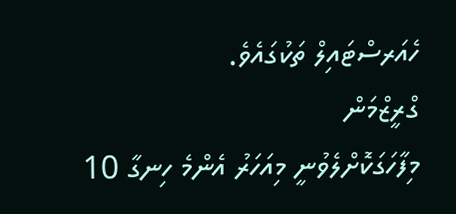ހެއަރސްޓައިލް ތަކުގައެވެ.
ގްރީޒްމަން
މިފާހަގަކޮށްލެވުނީ މިއަހަރު އެންމެ ހިނގާ 10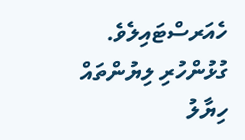ހެއަރސްޓައިލެވެ.
ގުޅުންހުރި ލިޔުންތައް
ހިޔާލު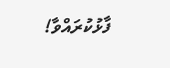ފާޅުކުރައްވާ!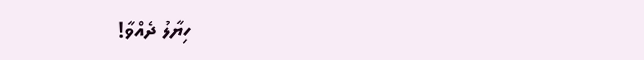ހިޔާލު ދެއްވާ!